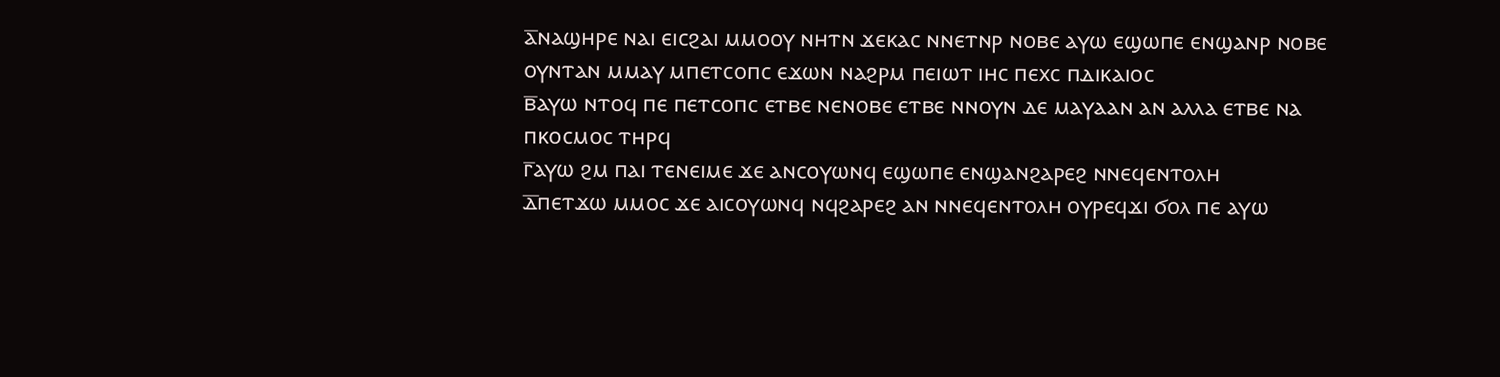ⲁ̅ⲛⲁϣⲏⲣⲉ ⲛⲁⲓ ⲉⲓⲥϩⲁⲓ ⲙⲙⲟⲟⲩ ⲛⲏⲧⲛ ϫⲉⲕⲁⲥ ⲛⲛⲉⲧⲛⲣ ⲛⲟⲃⲉ ⲁⲩⲱ ⲉϣⲱⲡⲉ ⲉⲛϣⲁⲛⲣ ⲛⲟⲃⲉ ⲟⲩⲛⲧⲁⲛ ⲙⲙⲁⲩ ⲙⲡⲉⲧⲥⲟⲡⲥ ⲉϫⲱⲛ ⲛⲁϩⲣⲙ ⲡⲉⲓⲱⲧ ⲓⲏⲥ ⲡⲉⲭⲥ ⲡⲇⲓⲕⲁⲓⲟⲥ
ⲃ̅ⲁⲩⲱ ⲛⲧⲟϥ ⲡⲉ ⲡⲉⲧⲥⲟⲡⲥ ⲉⲧⲃⲉ ⲛⲉⲛⲟⲃⲉ ⲉⲧⲃⲉ ⲛⲛⲟⲩⲛ ⲇⲉ ⲙⲁⲩⲁⲁⲛ ⲁⲛ ⲁⲗⲗⲁ ⲉⲧⲃⲉ ⲛⲁ ⲡⲕⲟⲥⲙⲟⲥ ⲧⲏⲣϥ
ⲅ̅ⲁⲩⲱ ϩⲙ ⲡⲁⲓ ⲧⲉⲛⲉⲓⲙⲉ ϫⲉ ⲁⲛⲥⲟⲩⲱⲛϥ ⲉϣⲱⲡⲉ ⲉⲛϣⲁⲛϩⲁⲣⲉϩ ⲛⲛⲉϥⲉⲛⲧⲟⲗⲏ
ⲇ̅ⲡⲉⲧϫⲱ ⲙⲙⲟⲥ ϫⲉ ⲁⲓⲥⲟⲩⲱⲛϥ ⲛϥϩⲁⲣⲉϩ ⲁⲛ ⲛⲛⲉϥⲉⲛⲧⲟⲗⲏ ⲟⲩⲣⲉϥϫⲓ ϭⲟⲗ ⲡⲉ ⲁⲩⲱ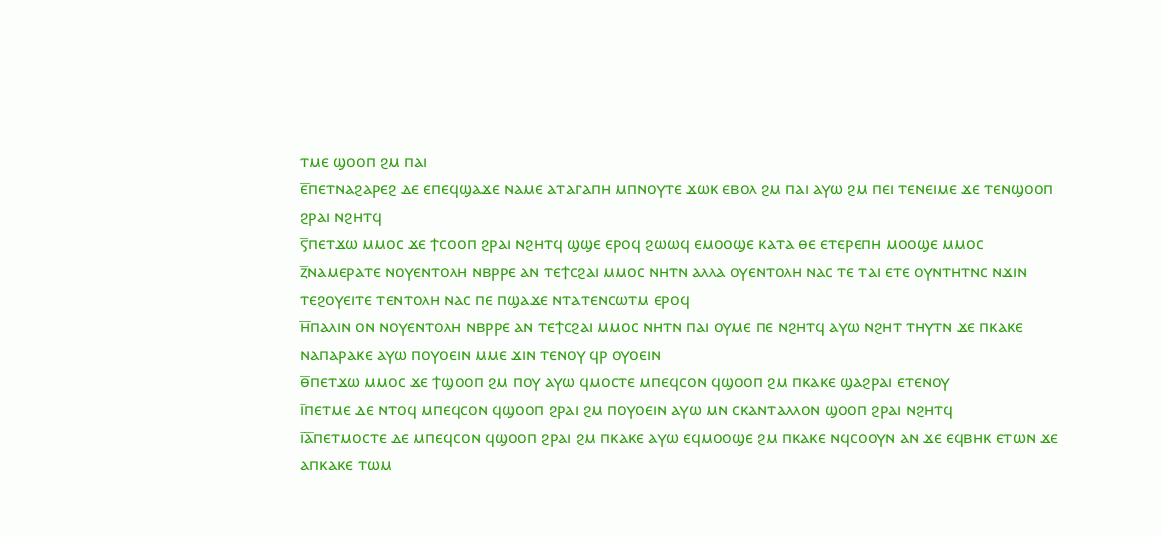ⲧⲙⲉ ϣⲟⲟⲡ ϩⲙ ⲡⲁⲓ
ⲉ̅ⲡⲉⲧⲛⲁϩⲁⲣⲉϩ ⲇⲉ ⲉⲡⲉϥϣⲁϫⲉ ⲛⲁⲙⲉ ⲁⲧⲁⲅⲁⲡⲏ ⲙⲡⲛⲟⲩⲧⲉ ϫⲱⲕ ⲉⲃⲟⲗ ϩⲙ ⲡⲁⲓ ⲁⲩⲱ ϩⲙ ⲡⲉⲓ ⲧⲉⲛⲉⲓⲙⲉ ϫⲉ ⲧⲉⲛϣⲟⲟⲡ ϩⲣⲁⲓ ⲛϩⲏⲧϥ
ⲋ̅ⲡⲉⲧϫⲱ ⲙⲙⲟⲥ ϫⲉ ϯⲥⲟⲟⲡ ϩⲣⲁⲓ ⲛϩⲏⲧϥ ϣϣⲉ ⲉⲣⲟϥ ϩⲱⲱϥ ⲉⲙⲟⲟϣⲉ ⲕⲁⲧⲁ ⲑⲉ ⲉⲧⲉⲣⲉⲡⲏ ⲙⲟⲟϣⲉ ⲙⲙⲟⲥ
ⲍ̅ⲛⲁⲙⲉⲣⲁⲧⲉ ⲛⲟⲩⲉⲛⲧⲟⲗⲏ ⲛⲃⲣⲣⲉ ⲁⲛ ⲧⲉϯⲥϩⲁⲓ ⲙⲙⲟⲥ ⲛⲏⲧⲛ ⲁⲗⲗⲁ ⲟⲩⲉⲛⲧⲟⲗⲏ ⲛⲁⲥ ⲧⲉ ⲧⲁⲓ ⲉⲧⲉ ⲟⲩⲛⲧⲏⲧⲛⲥ ⲛϫⲓⲛ ⲧⲉϩⲟⲩⲉⲓⲧⲉ ⲧⲉⲛⲧⲟⲗⲏ ⲛⲁⲥ ⲡⲉ ⲡϣⲁϫⲉ ⲛⲧⲁⲧⲉⲛⲥⲱⲧⲙ ⲉⲣⲟϥ
ⲏ̅ⲡⲁⲗⲓⲛ ⲟⲛ ⲛⲟⲩⲉⲛⲧⲟⲗⲏ ⲛⲃⲣⲣⲉ ⲁⲛ ⲧⲉϯⲥϩⲁⲓ ⲙⲙⲟⲥ ⲛⲏⲧⲛ ⲡⲁⲓ ⲟⲩⲙⲉ ⲡⲉ ⲛϩⲏⲧϥ ⲁⲩⲱ ⲛϩⲏⲧ ⲧⲏⲩⲧⲛ ϫⲉ ⲡⲕⲁⲕⲉ ⲛⲁⲡⲁⲣⲁⲕⲉ ⲁⲩⲱ ⲡⲟⲩⲟⲉⲓⲛ ⲙⲙⲉ ϫⲓⲛ ⲧⲉⲛⲟⲩ ϥⲣ ⲟⲩⲟⲉⲓⲛ
ⲑ̅ⲡⲉⲧϫⲱ ⲙⲙⲟⲥ ϫⲉ ϯϣⲟⲟⲡ ϩⲙ ⲡⲟⲩ ⲁⲩⲱ ϥⲙⲟⲥⲧⲉ ⲙⲡⲉϥⲥⲟⲛ ϥϣⲟⲟⲡ ϩⲙ ⲡⲕⲁⲕⲉ ϣⲁϩⲣⲁⲓ ⲉⲧⲉⲛⲟⲩ
ⲓ̅ⲡⲉⲧⲙⲉ ⲇⲉ ⲛⲧⲟϥ ⲙⲡⲉϥⲥⲟⲛ ϥϣⲟⲟⲡ ϩⲣⲁⲓ ϩⲙ ⲡⲟⲩⲟⲉⲓⲛ ⲁⲩⲱ ⲙⲛ ⲥⲕⲁⲛⲧⲁⲗⲗⲟⲛ ϣⲟⲟⲡ ϩⲣⲁⲓ ⲛϩⲏⲧϥ
ⲓ̅ⲁ̅ⲡⲉⲧⲙⲟⲥⲧⲉ ⲇⲉ ⲙⲡⲉϥⲥⲟⲛ ϥϣⲟⲟⲡ ϩⲣⲁⲓ ϩⲙ ⲡⲕⲁⲕⲉ ⲁⲩⲱ ⲉϥⲙⲟⲟϣⲉ ϩⲙ ⲡⲕⲁⲕⲉ ⲛϥⲥⲟⲟⲩⲛ ⲁⲛ ϫⲉ ⲉϥⲃⲏⲕ ⲉⲧⲱⲛ ϫⲉ ⲁⲡⲕⲁⲕⲉ ⲧⲱⲙ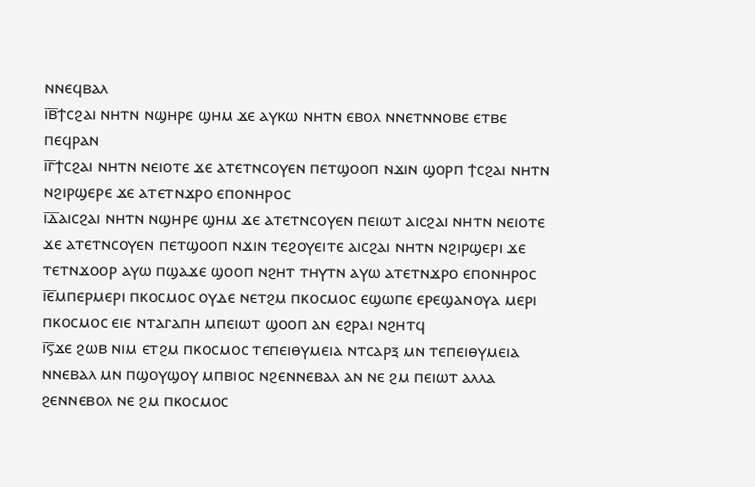ⲛⲛⲉϥⲃⲁⲗ
ⲓ̅ⲃ̅ϯⲥϩⲁⲓ ⲛⲏⲧⲛ ⲛϣⲏⲣⲉ ϣⲏⲙ ϫⲉ ⲁⲩⲕⲱ ⲛⲏⲧⲛ ⲉⲃⲟⲗ ⲛⲛⲉⲧⲛⲛⲟⲃⲉ ⲉⲧⲃⲉ ⲡⲉϥⲣⲁⲛ
ⲓ̅ⲅ̅ϯⲥϩⲁⲓ ⲛⲏⲧⲛ ⲛⲉⲓⲟⲧⲉ ϫⲉ ⲁⲧⲉⲧⲛⲥⲟⲩⲉⲛ ⲡⲉⲧϣⲟⲟⲡ ⲛϫⲓⲛ ϣⲟⲣⲡ ϯⲥϩⲁⲓ ⲛⲏⲧⲛ ⲛϩⲓⲣϣⲉⲣⲉ ϫⲉ ⲁⲧⲉⲧⲛϫⲣⲟ ⲉⲡⲟⲛⲏⲣⲟⲥ
ⲓ̅ⲇ̅ⲁⲓⲥϩⲁⲓ ⲛⲏⲧⲛ ⲛϣⲏⲣⲉ ϣⲏⲙ ϫⲉ ⲁⲧⲉⲧⲛⲥⲟⲩⲉⲛ ⲡⲉⲓⲱⲧ ⲁⲓⲥϩⲁⲓ ⲛⲏⲧⲛ ⲛⲉⲓⲟⲧⲉ ϫⲉ ⲁⲧⲉⲧⲛⲥⲟⲩⲉⲛ ⲡⲉⲧϣⲟⲟⲡ ⲛϫⲓⲛ ⲧⲉϩⲟⲩⲉⲓⲧⲉ ⲁⲓⲥϩⲁⲓ ⲛⲏⲧⲛ ⲛϩⲓⲣϣⲉⲣⲓ ϫⲉ ⲧⲉⲧⲛϫⲟⲟⲣ ⲁⲩⲱ ⲡϣⲁϫⲉ ϣⲟⲟⲡ ⲛϩⲏⲧ ⲧⲏⲩⲧⲛ ⲁⲩⲱ ⲁⲧⲉⲧⲛϫⲣⲟ ⲉⲡⲟⲛⲏⲣⲟⲥ
ⲓ̅ⲉ̅ⲙⲡⲉⲣⲙⲉⲣⲓ ⲡⲕⲟⲥⲙⲟⲥ ⲟⲩⲇⲉ ⲛⲉⲧϩⲙ ⲡⲕⲟⲥⲙⲟⲥ ⲉϣⲱⲡⲉ ⲉⲣⲉϣⲁⲛⲟⲩⲁ ⲙⲉⲣⲓ ⲡⲕⲟⲥⲙⲟⲥ ⲉⲓⲉ ⲛⲧⲁⲅⲁⲡⲏ ⲙⲡⲉⲓⲱⲧ ϣⲟⲟⲡ ⲁⲛ ⲉϩⲣⲁⲓ ⲛϩⲏⲧϥ
ⲓ̅ⲋ̅ϫⲉ ϩⲱⲃ ⲛⲓⲙ ⲉⲧϩⲙ ⲡⲕⲟⲥⲙⲟⲥ ⲧⲉⲡⲉⲓⲑⲩⲙⲉⲓⲁ ⲛⲧⲥⲁⲣⲝ ⲙⲛ ⲧⲉⲡⲉⲓⲑⲩⲙⲉⲓⲁ ⲛⲛⲉⲃⲁⲗ ⲙⲛ ⲡϣⲟⲩϣⲟⲩ ⲙⲡⲃⲓⲟⲥ ⲛϩⲉⲛⲛⲉⲃⲁⲗ ⲁⲛ ⲛⲉ ϩⲙ ⲡⲉⲓⲱⲧ ⲁⲗⲗⲁ ϩⲉⲛⲛⲉⲃⲟⲗ ⲛⲉ ϩⲙ ⲡⲕⲟⲥⲙⲟⲥ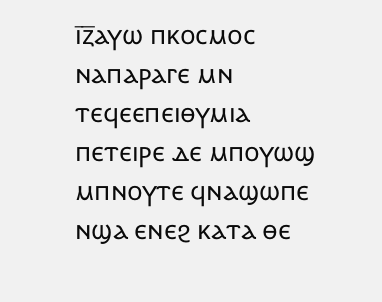ⲓ̅ⲍ̅ⲁⲩⲱ ⲡⲕⲟⲥⲙⲟⲥ ⲛⲁⲡⲁⲣⲁⲅⲉ ⲙⲛ ⲧⲉϥⲉⲉⲡⲉⲓⲑⲩⲙⲓⲁ ⲡⲉⲧⲉⲓⲣⲉ ⲇⲉ ⲙⲡⲟⲩⲱϣ ⲙⲡⲛⲟⲩⲧⲉ ϥⲛⲁϣⲱⲡⲉ ⲛϣⲁ ⲉⲛⲉϩ ⲕⲁⲧⲁ ⲑⲉ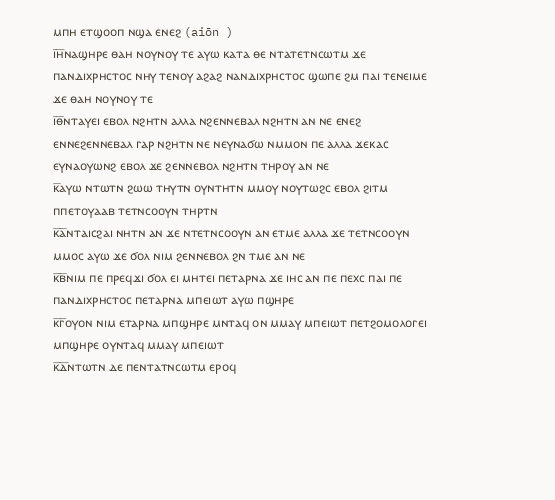ⲙⲡⲏ ⲉⲧϣⲟⲟⲡ ⲛϣⲁ ⲉⲛⲉϩ (aiōn )
ⲓ̅ⲏ̅ⲛⲁϣⲏⲣⲉ ⲑⲁⲏ ⲛⲟⲩⲛⲟⲩ ⲧⲉ ⲁⲩⲱ ⲕⲁⲧⲁ ⲑⲉ ⲛⲧⲁⲧⲉⲧⲛⲥⲱⲧⲙ ϫⲉ ⲡⲁⲛⲇⲓⲭⲣⲏⲥⲧⲟⲥ ⲛⲏⲩ ⲧⲉⲛⲟⲩ ⲁϩⲁϩ ⲛⲁⲛⲇⲓⲭⲣⲏⲥⲧⲟⲥ ϣⲱⲡⲉ ϩⲙ ⲡⲁⲓ ⲧⲉⲛⲉⲓⲙⲉ ϫⲉ ⲑⲁⲏ ⲛⲟⲩⲛⲟⲩ ⲧⲉ
ⲓ̅ⲑ̅ⲛⲧⲁⲩⲉⲓ ⲉⲃⲟⲗ ⲛϩⲏⲧⲛ ⲁⲗⲗⲁ ⲛϩⲉⲛⲛⲉⲃⲁⲗ ⲛϩⲏⲧⲛ ⲁⲛ ⲛⲉ ⲉⲛⲉϩ ⲉⲛⲛⲉϩⲉⲛⲛⲉⲃⲁⲗ ⲅⲁⲣ ⲛϩⲏⲧⲛ ⲛⲉ ⲛⲉⲩⲛⲁϭⲱ ⲛⲙⲙⲟⲛ ⲡⲉ ⲁⲗⲗⲁ ϫⲉⲕⲁⲥ ⲉⲩⲛⲁⲟⲩⲱⲛϩ ⲉⲃⲟⲗ ϫⲉ ϩⲉⲛⲛⲉⲃⲟⲗ ⲛϩⲏⲧⲛ ⲧⲏⲣⲟⲩ ⲁⲛ ⲛⲉ
ⲕ̅ⲁⲩⲱ ⲛⲧⲱⲧⲛ ϩⲱⲱ ⲧⲏⲩⲧⲛ ⲟⲩⲛⲧⲏⲧⲛ ⲙⲙⲟⲩ ⲛⲟⲩⲧⲱϩⲥ ⲉⲃⲟⲗ ϩⲓⲧⲙ ⲡⲡⲉⲧⲟⲩⲁⲁⲃ ⲧⲉⲧⲛⲥⲟⲟⲩⲛ ⲧⲏⲣⲧⲛ
ⲕ̅ⲁ̅ⲛⲧⲁⲓⲥϩⲁⲓ ⲛⲏⲧⲛ ⲁⲛ ϫⲉ ⲛⲧⲉⲧⲛⲥⲟⲟⲩⲛ ⲁⲛ ⲉⲧⲙⲉ ⲁⲗⲗⲁ ϫⲉ ⲧⲉⲧⲛⲥⲟⲟⲩⲛ ⲙⲙⲟⲥ ⲁⲩⲱ ϫⲉ ϭⲟⲗ ⲛⲓⲙ ϩⲉⲛⲛⲉⲃⲟⲗ ϩⲛ ⲧⲙⲉ ⲁⲛ ⲛⲉ
ⲕ̅ⲃ̅ⲛⲓⲙ ⲡⲉ ⲡⲣⲉϥϫⲓ ϭⲟⲗ ⲉⲓ ⲙⲏⲧⲉⲓ ⲡⲉⲧⲁⲣⲛⲁ ϫⲉ ⲓⲏⲥ ⲁⲛ ⲡⲉ ⲡⲉⲭⲥ ⲡⲁⲓ ⲡⲉ ⲡⲁⲛⲇⲓⲭⲣⲏⲥⲧⲟⲥ ⲡⲉⲧⲁⲣⲛⲁ ⲙⲡⲉⲓⲱⲧ ⲁⲩⲱ ⲡϣⲏⲣⲉ
ⲕ̅ⲅ̅ⲟⲩⲟⲛ ⲛⲓⲙ ⲉⲧⲁⲣⲛⲁ ⲙⲡϣⲏⲣⲉ ⲙⲛⲧⲁϥ ⲟⲛ ⲙⲙⲁⲩ ⲙⲡⲉⲓⲱⲧ ⲡⲉⲧϩⲟⲙⲟⲗⲟⲅⲉⲓ ⲙⲡϣⲏⲣⲉ ⲟⲩⲛⲧⲁϥ ⲙⲙⲁⲩ ⲙⲡⲉⲓⲱⲧ
ⲕ̅ⲇ̅ⲛⲧⲱⲧⲛ ⲇⲉ ⲡⲉⲛⲧⲁⲧⲛⲥⲱⲧⲙ ⲉⲣⲟϥ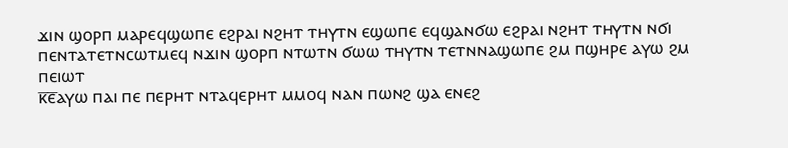ϫⲓⲛ ϣⲟⲣⲡ ⲙⲁⲣⲉϥϣⲱⲡⲉ ⲉϩⲣⲁⲓ ⲛϩⲏⲧ ⲧⲏⲩⲧⲛ ⲉϣⲱⲡⲉ ⲉϥϣⲁⲛϭⲱ ⲉϩⲣⲁⲓ ⲛϩⲏⲧ ⲧⲏⲩⲧⲛ ⲛϭⲓ ⲡⲉⲛⲧⲁⲧⲉⲧⲛⲥⲱⲧⲙⲉϥ ⲛϫⲓⲛ ϣⲟⲣⲡ ⲛⲧⲱⲧⲛ ϭⲱⲱ ⲧⲏⲩⲧⲛ ⲧⲉⲧⲛⲛⲁϣⲱⲡⲉ ϩⲙ ⲡϣⲏⲣⲉ ⲁⲩⲱ ϩⲙ ⲡⲉⲓⲱⲧ
ⲕ̅ⲉ̅ⲁⲩⲱ ⲡⲁⲓ ⲡⲉ ⲡⲉⲣⲏⲧ ⲛⲧⲁϥⲉⲣⲏⲧ ⲙⲙⲟϥ ⲛⲁⲛ ⲡⲱⲛϩ ϣⲁ ⲉⲛⲉϩ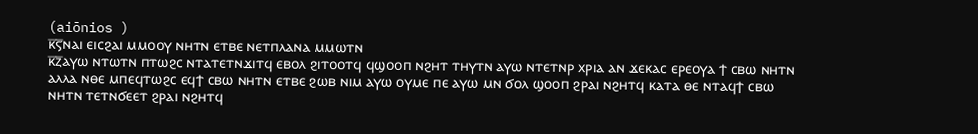(aiōnios )
ⲕ̅ⲋ̅ⲛⲁⲓ ⲉⲓⲥϩⲁⲓ ⲙⲙⲟⲟⲩ ⲛⲏⲧⲛ ⲉⲧⲃⲉ ⲛⲉⲧⲡⲗⲁⲛⲁ ⲙⲙⲱⲧⲛ
ⲕ̅ⲍ̅ⲁⲩⲱ ⲛⲧⲱⲧⲛ ⲡⲧⲱϩⲥ ⲛⲧⲁⲧⲉⲧⲛϫⲓⲧϥ ⲉⲃⲟⲗ ϩⲓⲧⲟⲟⲧϥ ϥϣⲟⲟⲡ ⲛϩⲏⲧ ⲧⲏⲩⲧⲛ ⲁⲩⲱ ⲛⲧⲉⲧⲛⲣ ⲭⲣⲓⲁ ⲁⲛ ϫⲉⲕⲁⲥ ⲉⲣⲉⲟⲩⲁ ϯ ⲥⲃⲱ ⲛⲏⲧⲛ ⲁⲗⲗⲁ ⲛⲑⲉ ⲙⲡⲉϥⲧⲱϩⲥ ⲉϥϯ ⲥⲃⲱ ⲛⲏⲧⲛ ⲉⲧⲃⲉ ϩⲱⲃ ⲛⲓⲙ ⲁⲩⲱ ⲟⲩⲙⲉ ⲡⲉ ⲁⲩⲱ ⲙⲛ ϭⲟⲗ ϣⲟⲟⲡ ϩⲣⲁⲓ ⲛϩⲏⲧϥ ⲕⲁⲧⲁ ⲑⲉ ⲛⲧⲁϥϯ ⲥⲃⲱ ⲛⲏⲧⲛ ⲧⲉⲧⲛϭⲉⲉⲧ ϩⲣⲁⲓ ⲛϩⲏⲧϥ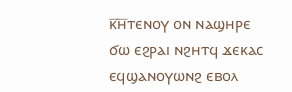ⲕ̅ⲏ̅ⲧⲉⲛⲟⲩ ⲟⲛ ⲛⲁϣⲏⲣⲉ ϭⲱ ⲉϩⲣⲁⲓ ⲛϩⲏⲧϥ ϫⲉⲕⲁⲥ ⲉϥϣⲁⲛⲟⲩⲱⲛϩ ⲉⲃⲟⲗ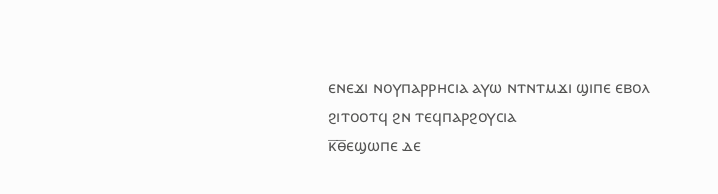ⲉⲛⲉϫⲓ ⲛⲟⲩⲡⲁⲣⲣⲏⲥⲓⲁ ⲁⲩⲱ ⲛⲧⲛⲧⲙϫⲓ ϣⲓⲡⲉ ⲉⲃⲟⲗ ϩⲓⲧⲟⲟⲧϥ ϩⲛ ⲧⲉϥⲡⲁⲣϩⲟⲩⲥⲓⲁ
ⲕ̅ⲑ̅ⲉϣⲱⲡⲉ ⲇⲉ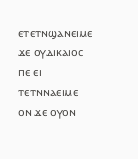ⲉⲧⲉⲧⲛϣⲁⲛⲉⲓⲙⲉ ϫⲉ ⲟⲩⲇⲓⲕⲁⲓⲟⲥ ⲡⲉ ⲉⲓ ⲧⲉⲧⲛⲛⲁⲉⲓⲙⲉ ⲟⲛ ϫⲉ ⲟⲩⲟⲛ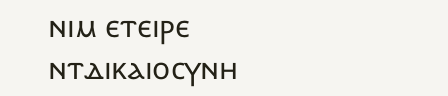ⲛⲓⲙ ⲉⲧⲉⲓⲣⲉ ⲛⲧⲇⲓⲕⲁⲓⲟⲥⲩⲛⲏ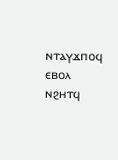ⲛⲧⲁⲩϫⲡⲟϥ ⲉⲃⲟⲗ ⲛϩⲏⲧϥ